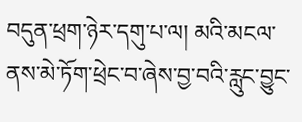བདུན་ཕྲག་ཉེར་དགུ་པ་ལ། མའི་མངལ་ནས་མེ་ཏོག་ཕྲེང་བ་ཞེས་བྱ་བའི་རླུང་བྱུང་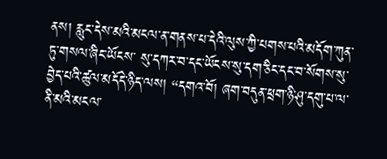ནས། རླུང་དེས་མའི་མངལ་ན་གནས་པ་དེའི་ལུས་ཀྱི་པགས་པའི་མདོག་ཀུན་ཏུ་གསལ་ཞིང་ཡོངས་ སུ་དཀར་བ་དང་ཡོངས་སུ་དག་ཅིང་དང་བ་སོགས་སུ་བྱེད་པའི་ཚུལ་མདོདེ་ཉིད་ལས། “དགའ་བོ། ཞག་བདུན་ཕྲག་ཉི་ཤུ་དགུ་པ་ལ་ནི་མའི་མངལ་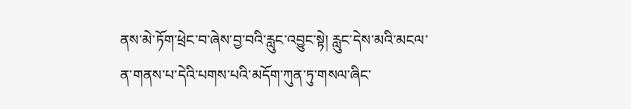ནས་མེ་ཏོག་ཕྲེང་བ་ཞེས་བྱ་བའི་རླུང་འབྱུང་སྟེ། རླུང་དེས་མའི་མངལ་ན་གནས་པ་དེའི་པགས་པའི་མདོག་ཀུན་ཏུ་གསལ་ཞིང་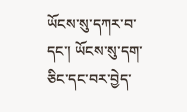ཡོངས་སུ་དཀར་བ་དང་། ཡོངས་སུ་དག་ཅིང་དང་བར་བྱེད་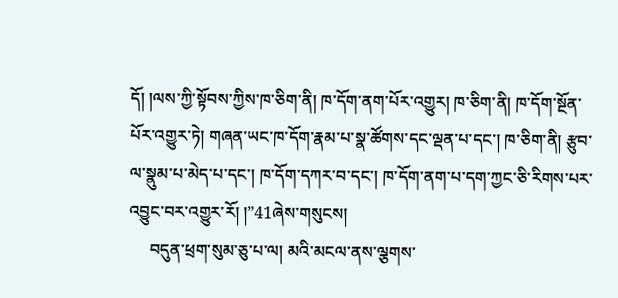དོ། །ལས་ཀྱི་སྟོབས་ཀྱིས་ཁ་ཅིག་ནི། ཁ་དོག་ནག་པོར་འགྱུར། ཁ་ཅིག་ནི། ཁ་དོག་སྔོན་པོར་འགྱུར་ཏེ། གཞན་ཡང་ཁ་དོག་རྣམ་པ་སྣ་ཚོགས་དང་ལྡན་པ་དང་། ཁ་ཅིག་ནི། རྩུབ་ལ་སྣུམ་པ་མེད་པ་དང་། ཁ་དོག་དཀར་བ་དང་། ཁ་དོག་ནག་པ་དག་ཀྱང་ཅི་རིགས་པར་འབྱུང་བར་འགྱུར་རོ། །”41ཞེས་གསུངས།
     བདུན་ཕྲག་སུམ་ཅུ་པ་ལ། མའི་མངལ་ནས་ལྕགས་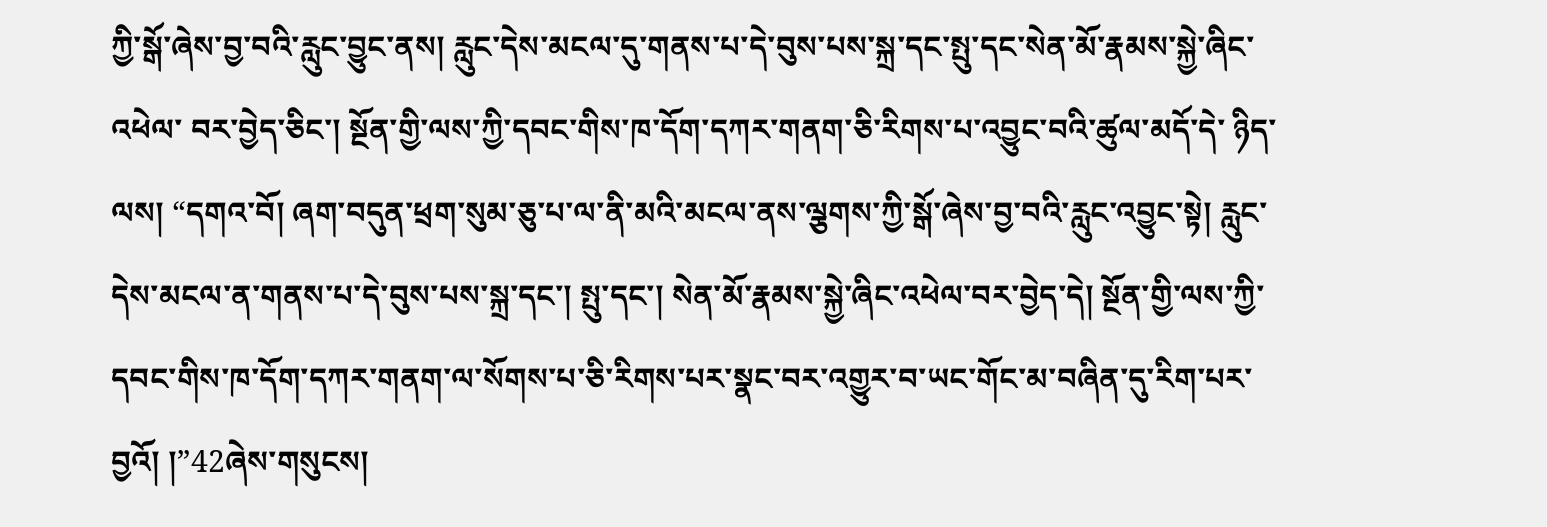ཀྱི་སྒོ་ཞེས་བྱ་བའི་རླུང་བྱུང་ནས། རླུང་དེས་མངལ་དུ་གནས་པ་དེ་བུས་པས་སྐྲ་དང་སྤུ་དང་སེན་མོ་རྣམས་སྐྱེ་ཞིང་འཕེལ་ བར་བྱེད་ཅིང་། སྔོན་གྱི་ལས་ཀྱི་དབང་གིས་ཁ་དོག་དཀར་གནག་ཅི་རིགས་པ་འབྱུང་བའི་ཚུལ་མདོ་དེ་ ཉིད་ལས། “དགའ་བོ། ཞག་བདུན་ཕྲག་སུམ་ཅུ་པ་ལ་ནི་མའི་མངལ་ནས་ལྕགས་ཀྱི་སྒོ་ཞེས་བྱ་བའི་རླུང་འབྱུང་སྟེ། རླུང་དེས་མངལ་ན་གནས་པ་དེ་བུས་པས་སྐྲ་དང་། སྤུ་དང་། སེན་མོ་རྣམས་སྐྱེ་ཞིང་འཕེལ་བར་བྱེད་དེ། སྔོན་གྱི་ལས་ཀྱི་དབང་གིས་ཁ་དོག་དཀར་གནག་ལ་སོགས་པ་ཅི་རིགས་པར་སྣང་བར་འགྱུར་བ་ཡང་གོང་མ་བཞིན་དུ་རིག་པར་བྱའོ། །”42ཞེས་གསུངས།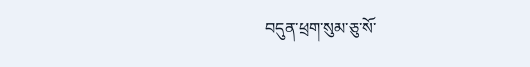བདུན་ཕྲག་སུམ་ཅུ་སོ་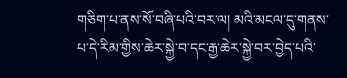གཅིག་པ་ནས་སོ་བཞི་པའི་བར་ལ། མའི་མངལ་དུ་གནས་པ་དེ་རིམ་གྱིས་ཆེར་སྐྱེ་བ་དང་རྒྱ་ཆེར་སྐྱེ་བར་བྱེད་པའི་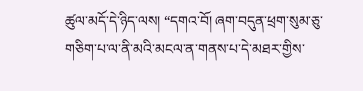ཚུལ་མདོ་དེ་ཉིད་ལས། “དགའ་བོ། ཞག་བདུན་ཕྲག་སུམ་ཅུ་གཅིག་པ་ལ་ནི་མའི་མངལ་ན་གནས་པ་དེ་མཐར་གྱིས་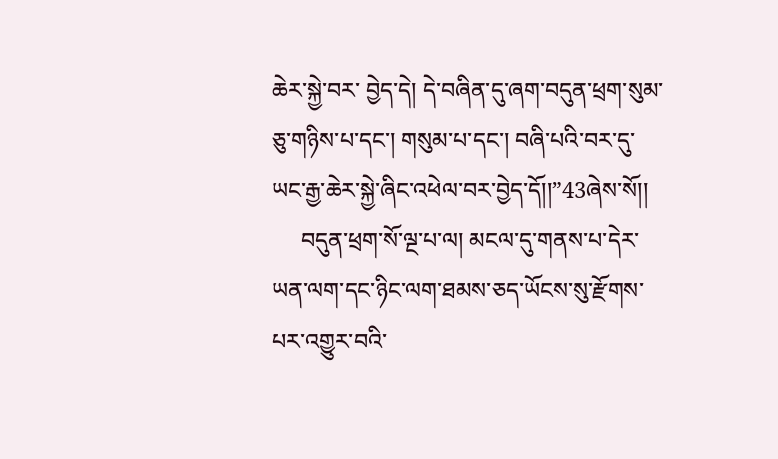ཆེར་སྐྱེ་བར་ བྱེད་དེ། དེ་བཞིན་དུ་ཞག་བདུན་ཕྲག་སུམ་ཅུ་གཉིས་པ་དང་། གསུམ་པ་དང་། བཞི་པའི་བར་དུ་ཡང་རྒྱ་ཆེར་སྐྱེ་ཞིང་འཕེལ་བར་བྱེད་དོ།།”43ཞེས་སོ།།
     བདུན་ཕྲག་སོ་ལྔ་པ་ལ། མངལ་དུ་གནས་པ་དེར་ཡན་ལག་དང་ཉིང་ལག་ཐམས་ཅད་ཡོངས་སུ་རྫོགས་པར་འགྱུར་བའི་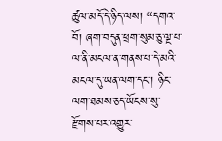ཚུལ་མདོ་དེ་ཉིད་ལས། “དགའ་བོ། ཞག་བདུན་ཕྲག་སུམ་ཅུ་ལྔ་པ་ལ་ནི་མངལ་ན་གནས་པ་དེ་མའི་མངལ་དུ་ཡན་ལག་དང་། ཉིང་ལག་ཐམས་ཅད་ཡོངས་སུ་རྫོགས་པར་འགྱུར་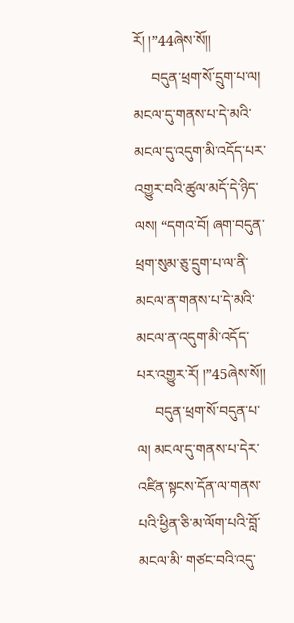རོ། །”44ཞེས་སོ།།
     བདུན་ཕྲག་སོ་དྲུག་པ་ལ། མངལ་དུ་གནས་པ་དེ་མའི་མངལ་དུ་འདུག་མི་འདོད་པར་འགྱུར་བའི་ཚུལ་མདོ་དེ་ཉིད་ལས། “དགའ་བོ། ཞག་བདུན་ཕྲག་སུམ་ཅུ་དྲུག་པ་ལ་ནི་མངལ་ན་གནས་པ་དེ་མའི་མངལ་ན་འདུག་མི་འདོད་པར་འགྱུར་རོ། །”45ཞེས་སོ།།
     བདུན་ཕྲག་སོ་བདུན་པ་ལ། མངལ་དུ་གནས་པ་དེར་འཛིན་སྟངས་དོན་ལ་གནས་པའི་ཕྱིན་ཅི་མ་ལོག་པའི་བློ་མངལ་མི་ གཙང་བའི་འདུ་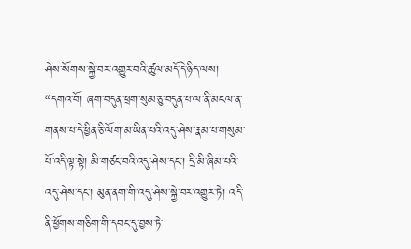ཤེས་སོགས་སྐྱེ་བར་འགྱུར་བའི་ཚུལ་མདོ་དེ་ཉིད་ལས། “དགའ་བོ། ཞག་བདུན་ཕྲག་སུམ་ཅུ་བདུན་པ་ལ་ནི་མངལ་ན་གནས་པ་དེ་ཕྱིན་ཅི་ལོག་མ་ཡིན་པའི་འདུ་ཤེས་རྣམ་པ་གསུམ་པོ་འདི་ལྟ་སྟེ། མི་གཙང་བའི་འདུ་ཤེས་དང་། དྲི་མི་ཞིམ་པའི་འདུ་ཤེས་དང་། མུན་ནག་གི་འདུ་ཤེས་སྐྱེ་བར་འགྱུར་ཏེ། འདི་ནི་ཕྱོགས་གཅིག་གི་དབང་དུ་བྱས་ཏེ་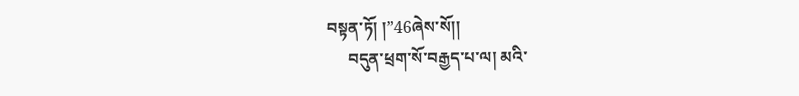བསྟན་ཏོ། །”46ཞེས་སོ།།
     བདུན་ཕྲག་སོ་བརྒྱད་པ་ལ། མའི་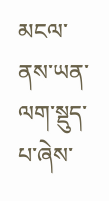མངལ་ནས་ཡན་ལག་སྡུད་པ་ཞེས་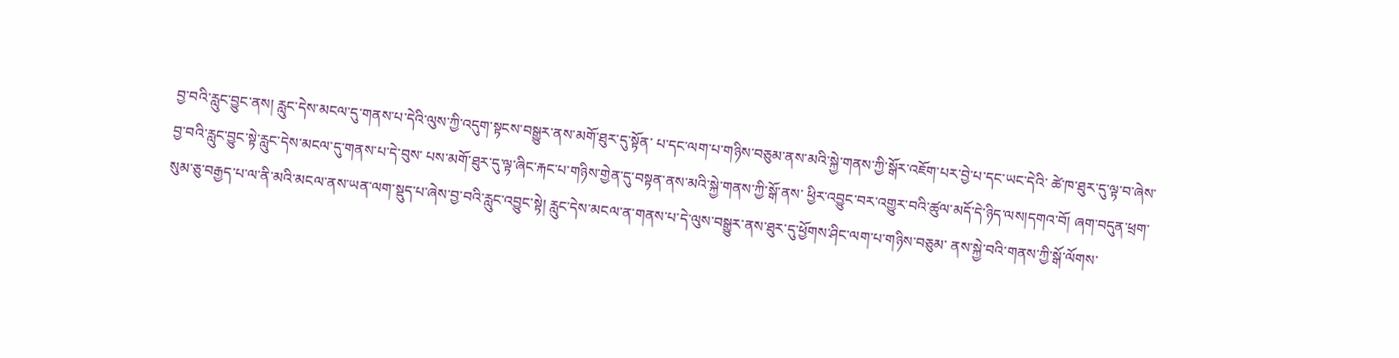བྱ་བའི་རླུང་བྱུང་ནས། རླུང་དེས་མངལ་དུ་གནས་པ་དེའི་ལུས་ཀྱི་འདུག་སྟངས་བསྒྱུར་ནས་མགོ་ཐུར་དུ་སྟོན་ པ་དང་ལག་པ་གཉིས་བཅུམ་ནས་མའི་སྐྱེ་གནས་ཀྱི་སྒོར་འཇོག་པར་བྱེ་པ་དང་ཡང་དེའི་ ཚེ་ཁ་ཐུར་དུ་ལྟ་བ་ཞེས་བྱ་བའི་རླུང་བྱུང་སྟེ་རླུང་དེས་མངལ་དུ་གནས་པ་དེ་བུས་ པས་མགོ་ཐུར་དུ་ལྟ་ཞིང་རྐང་པ་གཉིས་གྱེན་དུ་བསྟན་ནས་མའི་སྐྱེ་གནས་ཀྱི་སྒོ་ནས་ ཕྱིར་འབྱུང་བར་འགྱུར་བའི་ཚུལ་མདོ་དེ་ཉིད་ལས།དགའ་བོ། ཞག་བདུན་ཕྲག་སུམ་ཅུ་བརྒྱད་པ་ལ་ནི་མའི་མངལ་ནས་ཡན་ལག་སྡུད་པ་ཞེས་བྱ་བའི་རླུང་འབྱུང་སྟེ། རླུང་དེས་མངལ་ན་གནས་པ་དེ་ལུས་བསྒྱུར་ནས་ཐུར་དུ་ཕྱོགས་ཤིང་ལག་པ་གཉིས་བཅུམ་ ནས་སྐྱེ་བའི་གནས་ཀྱི་སྒོ་ལོགས་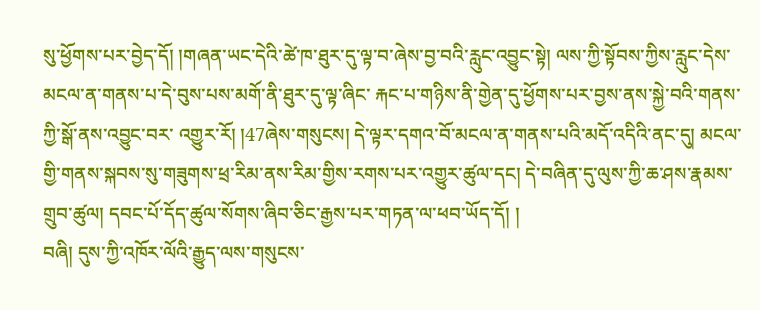སུ་ཕྱོགས་པར་བྱེད་དོ། །གཞན་ཡང་དེའི་ཚེ་ཁ་ཐུར་དུ་ལྟ་བ་ཞེས་བྱ་བའི་རླུང་འབྱུང་སྟེ། ལས་ཀྱི་སྟོབས་ཀྱིས་རླུང་དེས་མངལ་ན་གནས་པ་དེ་བུས་པས་མགོ་ནི་ཐུར་དུ་ལྟ་ཞིང་ རྐང་པ་གཉིས་ནི་གྱེན་དུ་ཕྱོགས་པར་བྱས་ནས་སྐྱེ་བའི་གནས་ཀྱི་སྒོ་ནས་འབྱུང་བར་ འགྱུར་རོ། །47ཞེས་གསུངས། དེ་ལྟར་དགའ་བོ་མངལ་ན་གནས་པའི་མདོ་འདིའི་ནང་དུ། མངལ་གྱི་གནས་སྐབས་སུ་གཟུགས་ཕྲ་རིམ་ནས་རིམ་གྱིས་རགས་པར་འགྱུར་ཚུལ་དང། དེ་བཞིན་དུ་ལུས་ཀྱི་ཆ་ཤས་རྣམས་གྲུབ་ཚུལ། དབང་པོ་དོད་ཚུལ་སོགས་ཞིབ་ཅིང་རྒྱས་པར་གཏན་ལ་ཕབ་ཡོད་དོ། །
བཞི། དུས་ཀྱི་འཁོར་ལོའི་རྒྱུད་ལས་གསུངས་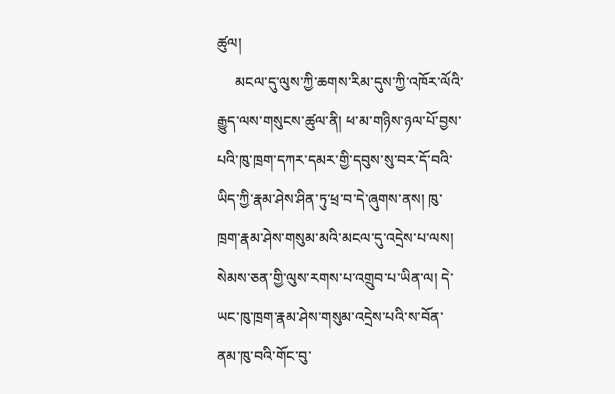ཚུལ།
     མངལ་དུ་ལུས་ཀྱི་ཆགས་རིམ་དུས་ཀྱི་འཁོར་ལོའི་རྒྱུད་ལས་གསུངས་ཚུལ་ནི། ཕ་མ་གཉིས་ཉལ་པོ་བྱས་པའི་ཁུ་ཁྲག་དཀར་དམར་གྱི་དབུས་སུ་བར་དོ་བའི་ཡིད་ཀྱི་རྣམ་ཤེས་ཤིན་ཏུ་ཕྲ་བ་དེ་ཞུགས་ནས། ཁུ་ཁྲག་རྣམ་ཤེས་གསུམ་མའི་མངལ་དུ་འདྲེས་པ་ལས། སེམས་ཅན་གྱི་ལུས་རགས་པ་འགྲུབ་པ་ཡིན་ལ། དེ་ཡང་ཁུ་ཁྲག་རྣམ་ཤེས་གསུམ་འདྲེས་པའི་ས་བོན་ནམ་ཁུ་བའི་གོང་བུ་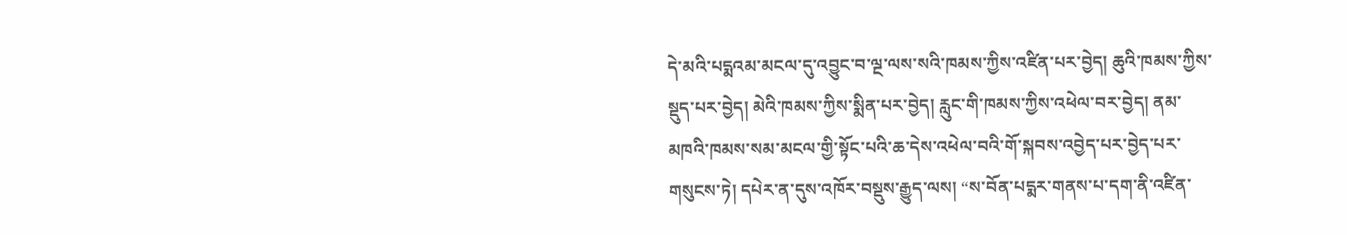དེ་མའི་པདྨའམ་མངལ་དུ་འབྱུང་བ་ལྔ་ལས་སའི་ཁམས་ཀྱིས་འཛིན་པར་བྱེད། ཆུའི་ཁམས་ཀྱིས་སྡུད་པར་བྱེད། མེའི་ཁམས་ཀྱིས་སྨིན་པར་བྱེད། རླུང་གི་ཁམས་ཀྱིས་འཕེལ་བར་བྱེད། ནམ་མཁའི་ཁམས་སམ་མངལ་གྱི་སྟོང་པའི་ཆ་དེས་འཕེལ་བའི་གོ་སྐབས་འབྱེད་པར་བྱེད་པར་གསུངས་ཏེ། དཔེར་ན་དུས་འཁོར་བསྡུས་རྒྱུད་ལས། “ས་བོན་པདྨར་གནས་པ་དག་ནི་འཛིན་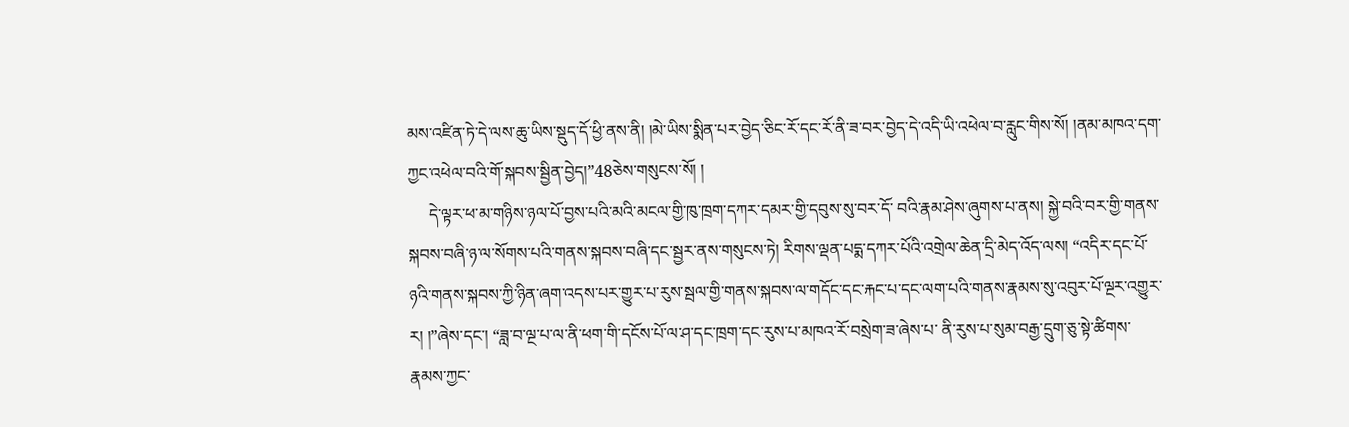མས་འཛིན་ཏེ་དེ་ལས་ཆུ་ཡིས་སྡུད་དོ་ཕྱི་ནས་ནི། །མེ་ཡིས་སྨིན་པར་བྱེད་ཅིང་རོ་དང་རོ་ནི་ཟ་བར་བྱེད་དེ་འདི་ཡི་འཕེལ་བ་རླུང་གིས་སོ། །ནམ་མཁའ་དག་ཀྱང་འཕེལ་བའི་གོ་སྐབས་སྦྱིན་བྱེད།”48ཅེས་གསུངས་སོ། །
     དེ་ལྟར་ཕ་མ་གཉིས་ཉལ་པོ་བྱས་པའི་མའི་མངལ་གྱི་ཁུ་ཁྲག་དཀར་དམར་གྱི་དབུས་སུ་བར་དོ་ བའི་རྣམ་ཤེས་ཞུགས་པ་ནས། སྐྱེ་བའི་བར་གྱི་གནས་སྐབས་བཞི་ཉ་ལ་སོགས་པའི་གནས་སྐབས་བཞི་དང་སྦྱར་ནས་གསུངས་ཏེ། རིགས་ལྡན་པདྨ་དཀར་པོའི་འགྲེལ་ཆེན་དྲི་མེད་འོད་ལས། “འདིར་དང་པོ་ཉའི་གནས་སྐབས་ཀྱི་ཉིན་ཞག་འདས་པར་གྱུར་པ་རུས་སྦལ་གྱི་གནས་སྐབས་ལ་གདོང་དང་རྐང་པ་དང་ལག་པའི་གནས་རྣམས་སུ་འབུར་པོ་ལྔར་འགྱུར་ར། །”ཞེས་དང་། “ཟླ་བ་ལྔ་པ་ལ་ནི་ཕག་གི་དངོས་པོ་ལ་ཤ་དང་ཁྲག་དང་རུས་པ་མཁའ་རོ་བསྲེག་ཟ་ཞེས་པ་ ནི་རུས་པ་སུམ་བརྒྱ་དྲུག་ཅུ་སྟེ་ཚིགས་རྣམས་ཀྱང་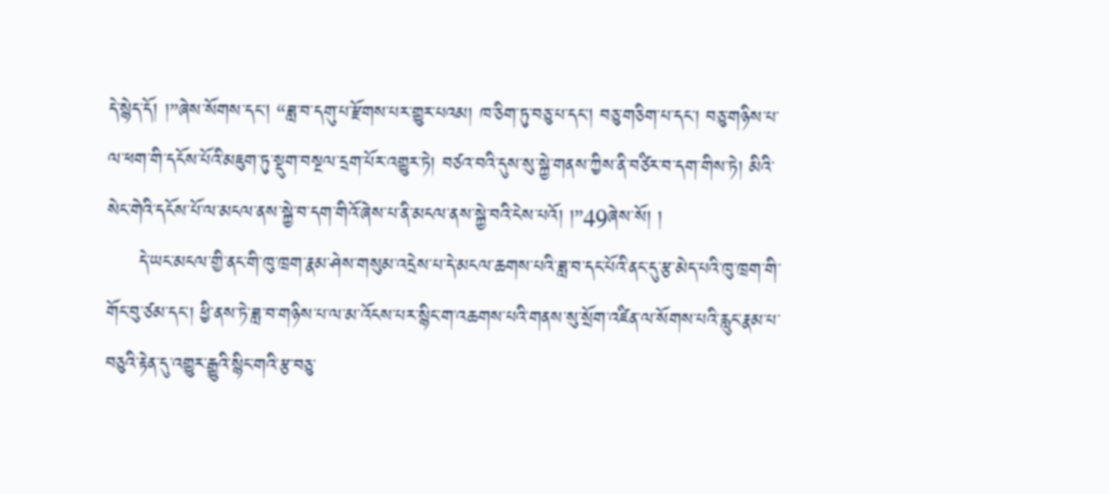དེ་སྙེད་དོ། །”ཞེས་སོགས་དང། “ཟླ་བ་དགུ་པ་རྫོགས་པར་གྱུར་པའམ། ཁ་ཅིག་ཏུ་བཅུ་པ་དང། བཅུ་གཅིག་པ་དང་། བཅུ་གཉིས་པ་ལ་ཕག་གི་དངོས་པོའི་མཇུག་ཏུ་སྡུག་བསྔལ་དྲག་པོར་འགྱུར་ཏེ། བཙའ་བའི་དུས་སུ་སྐྱེ་གནས་ཀྱིས་ནི་བཙིར་བ་དག་གིས་ཏེ། མིའི་སེང་གེའི་དངོས་པོ་ལ་མངལ་ནས་སྐྱེ་བ་དག་གིའོ་ཞེས་པ་ནི་མངལ་ནས་སྐྱེ་བའི་ངེས་པའོ། །”49ཞེས་སོ། །
     དེ་ཡང་མངལ་གྱི་ནང་གི་ཁུ་ཁྲག་རྣམ་ཤེས་གསུམ་འདྲེས་པ་དེ་མངལ་ཆགས་པའི་ཟླ་བ་དང་པོའི་ནང་དུ་རྩ་མེད་པའི་ཁུ་ཁྲག་གི་གོང་བུ་ཙམ་དང་། ཕྱི་ནས་ཏེ་ཟླ་བ་གཉིས་པ་ལ་མ་འོངས་པར་སྙིང་ག་འཆགས་པའི་གནས་སུ་སྲོག་འཛིན་ལ་སོགས་པའི་རླུང་རྣམ་པ་བཅུའི་རྟེན་དུ་འགྱུར་རྒྱུའི་སྙིང་གའི་རྩ་བཅུ་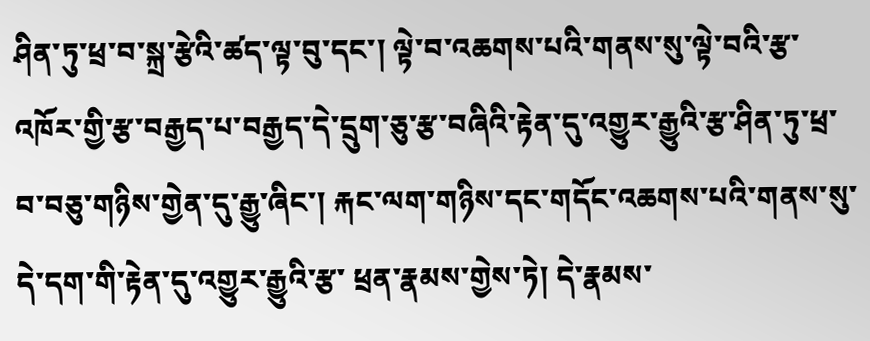ཤིན་ཏུ་ཕྲ་བ་སྐྲ་རྩེའི་ཚད་ལྟ་བུ་དང་། ལྟེ་བ་འཆགས་པའི་གནས་སུ་ལྟེ་བའི་རྩ་འཁོར་གྱི་རྩ་བརྒྱད་པ་བརྒྱད་དེ་དྲུག་ཅུ་རྩ་བཞིའི་རྟེན་དུ་འགྱུར་རྒྱུའི་རྩ་ཤིན་ཏུ་ཕྲ་བ་བཅུ་གཉིས་གྱེན་དུ་རྒྱུ་ཞིང་། རྐང་ལག་གཉིས་དང་གདོང་འཆགས་པའི་གནས་སུ་དེ་དག་གི་རྟེན་དུ་འགྱུར་རྒྱུའི་རྩ་ ཕྲན་རྣམས་གྱེས་ཏེ། དེ་རྣམས་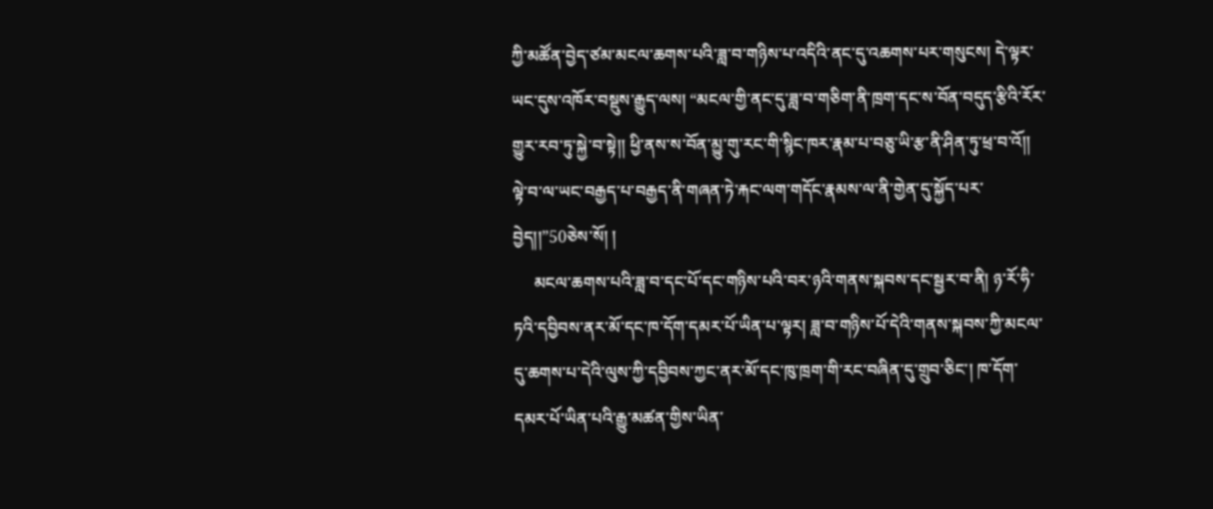ཀྱི་མཚོན་བྱེད་ཙམ་མངལ་ཆགས་པའི་ཟླ་བ་གཉིས་པ་འདིའི་ནང་དུ་འཆགས་པར་གསུངས། དེ་ལྟར་ཡང་དུས་འཁོར་བསྡུས་རྒྱུད་ལས། “མངལ་གྱི་ནང་དུ་ཟླ་བ་གཅིག་ནི་ཁྲག་དང་ས་བོན་བདུད་རྩིའི་རོར་གྱུར་རབ་ཏུ་སྐྱེ་བ་སྟེ།། ཕྱི་ནས་ས་བོན་མྱུ་གུ་རང་གི་སྙིང་ཁར་རྣམ་པ་བཅུ་ཡི་རྩ་ནི་ཤིན་ཏུ་ཕྲ་བ་འོ།། ལྟེ་བ་ལ་ཡང་བརྒྱད་པ་བརྒྱད་ནི་གཞན་ཏེ་རྐང་ལག་གདོང་རྣམས་ལ་ནི་གྱེན་དུ་སྐྱོད་པར་བྱེད།།”50ཅེས་སོ། །
     མངལ་ཆགས་པའི་ཟླ་བ་དང་པོ་དང་གཉིས་པའི་བར་ཉའི་གནས་སྐབས་དང་སྦྱར་བ་ནི། ཉ་རོ་ཧི་ཏའི་དབྱིབས་ནར་མོ་དང་ཁ་དོག་དམར་པོ་ཡིན་པ་ལྟར། ཟླ་བ་གཉིས་པོ་དེའི་གནས་སྐབས་ཀྱི་མངལ་དུ་ཆགས་པ་དེའི་ལུས་ཀྱི་དབྱིབས་ཀྱང་ནར་མོ་དང་ཁུ་ཁྲག་གི་རང་བཞིན་དུ་གྲུབ་ཅིང་། ཁ་དོག་དམར་པོ་ཡིན་པའི་རྒྱུ་མཚན་གྱིས་ཡིན་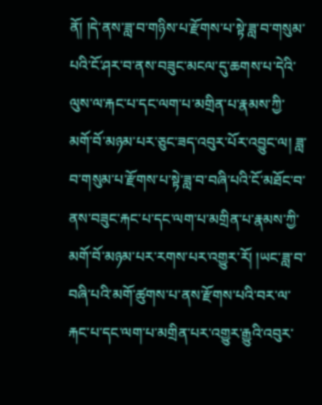ནོ། །དེ་ནས་ཟླ་བ་གཉིས་པ་རྫོགས་པ་སྟེ་ཟླ་བ་གསུམ་པའི་ངོ་ཤར་བ་ནས་བཟུང་མངལ་དུ་ཆགས་པ་དེའི་ལུས་ལ་རྐང་པ་དང་ལག་པ་མགྲིན་པ་རྣམས་ཀྱི་མགོ་བོ་མཉམ་པར་ཅུང་ཟད་འབུར་པོར་འབྱུང་ལ། ཟླ་བ་གསུམ་པ་རྫོགས་པ་སྟེ་ཟླ་བ་བཞི་པའི་ངོ་མཐོང་བ་ནས་བཟུང་རྐང་པ་དང་ལག་པ་མགྲིན་པ་རྣམས་ཀྱི་མགོ་བོ་མཉམ་པར་རགས་པར་འགྱུར་རོ། །ཡང་ཟླ་བ་བཞི་པའི་མགོ་ཚུགས་པ་ནས་རྫོགས་པའི་བར་ལ་རྐང་པ་དང་ལག་པ་མགྲིན་པར་འགྱུར་རྒྱུའི་འབུར་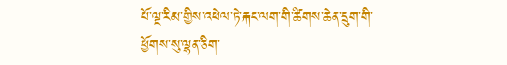པོ་ལྔ་རིམ་གྱིས་འཕེལ་ཏེ་རྐང་ལག་གི་ཚིགས་ཆེན་དྲུག་གི་ ཕྱོགས་སུ་ལྷན་ཅིག་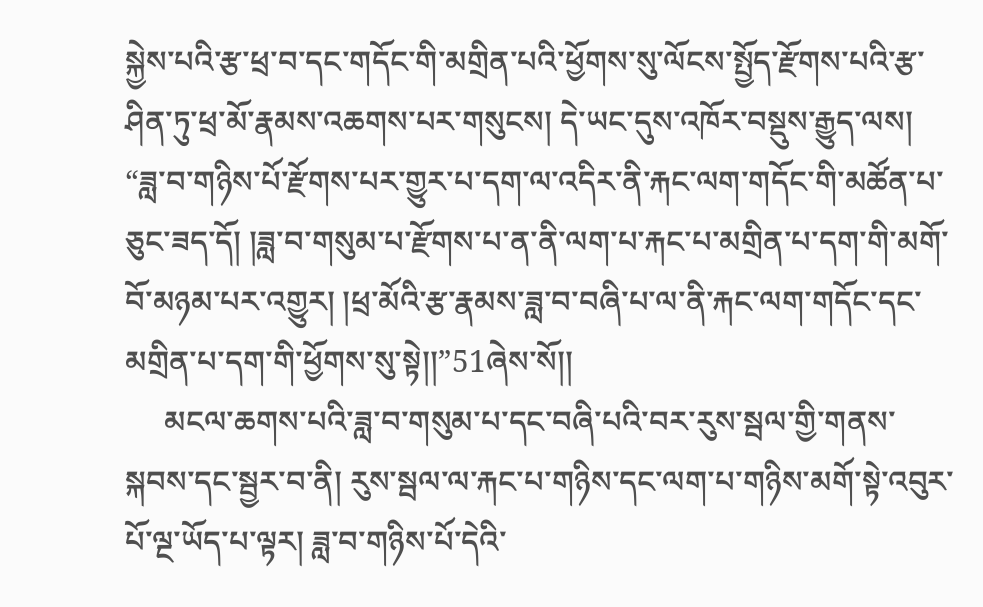སྐྱེས་པའི་རྩ་ཕྲ་བ་དང་གདོང་གི་མགྲིན་པའི་ཕྱོགས་སུ་ལོངས་སྤྱོད་རྫོགས་པའི་རྩ་ཤིན་ཏུ་ཕྲ་མོ་རྣམས་འཆགས་པར་གསུངས། དེ་ཡང་དུས་འཁོར་བསྡུས་རྒྱུད་ལས། “ཟླ་བ་གཉིས་པོ་རྫོགས་པར་གྱུར་པ་དག་ལ་འདིར་ནི་རྐང་ལག་གདོང་གི་མཚོན་པ་ཅུང་ཟད་དོ། །ཟླ་བ་གསུམ་པ་རྫོགས་པ་ན་ནི་ལག་པ་རྐང་པ་མགྲིན་པ་དག་གི་མགོ་བོ་མཉམ་པར་འགྱུར། །ཕྲ་མོའི་རྩ་རྣམས་ཟླ་བ་བཞི་པ་ལ་ནི་རྐང་ལག་གདོང་དང་མགྲིན་པ་དག་གི་ཕྱོགས་སུ་སྟེ།།”51ཞེས་སོ།།
     མངལ་ཆགས་པའི་ཟླ་བ་གསུམ་པ་དང་བཞི་པའི་བར་རུས་སྦལ་གྱི་གནས་སྐབས་དང་སྦྱར་བ་ནི། རུས་སྦལ་ལ་རྐང་པ་གཉིས་དང་ལག་པ་གཉིས་མགོ་སྟེ་འབུར་པོ་ལྔ་ཡོད་པ་ལྟར། ཟླ་བ་གཉིས་པོ་དེའི་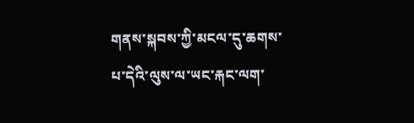གནས་སྐབས་ཀྱི་མངལ་དུ་ཆགས་པ་དེའི་ལུས་ལ་ཡང་རྐང་ལག་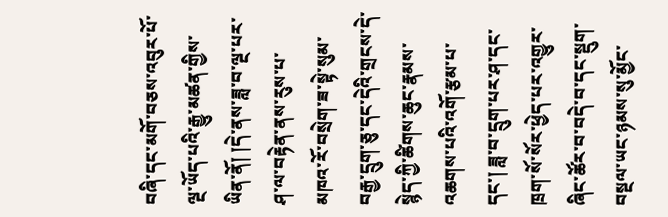བཞི་དང་མགོ་བཅས་འབུར་པོ་ལྔ་ཡོད་པའི་རྒྱུ་མཚན་གྱིས་ཡིན་ནོ། །དེ་ནས་ཟླ་བ་ལྔ་པར་ཤ་ལ་བརྟེན་ནས་རུས་པ་མཁའ་རོ་བསྲེག་ཟ་སྟེ་སུམ་བརྒྱ་དྲུག་ཅུ་དང་དེའི་གྲངས་དེ་སྙེད་ཀྱི་ཚིགས་ཆུང་རྣམས་འཆགས་པའི་འགོ་རྩམ་པ་དང་། ཟླ་བ་དྲུག་པར་ཤ་དང་ཁྲག་སོ་སོར་ཕྱེད་པར་འགྱུར་ཞིང་ཚོར་བ་བདེ་བ་དང་སྡུག་བསྔལ་ཡང་ཉམས་སུ་མྱོང་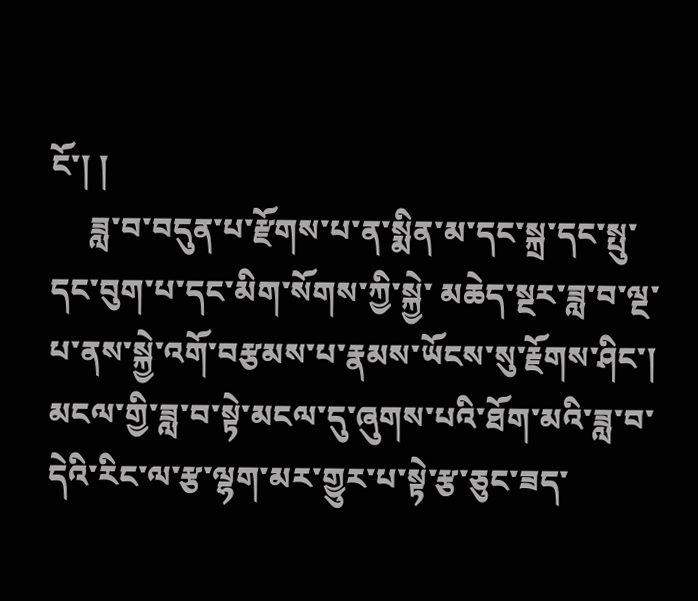ངོ་། །
     ཟླ་བ་བདུན་པ་རྫོགས་པ་ན་སྨིན་མ་དང་སྐྲ་དང་སྤུ་དང་བུག་པ་དང་མིག་སོགས་ཀྱི་སྐྱེ་ མཆེད་སྔར་ཟླ་བ་ལྔ་པ་ནས་སྐྱེ་འགོ་བརྩམས་པ་རྣམས་ཡོངས་སུ་རྗོགས་ཤིང་། མངལ་གྱི་ཟླ་བ་སྟེ་མངལ་དུ་ཞུགས་པའི་ཐོག་མའི་ཟླ་བ་དེའི་རིང་ལ་རྩ་ལྷག་མར་གྱུར་པ་སྟེ་རྩ་ཅུང་ཟད་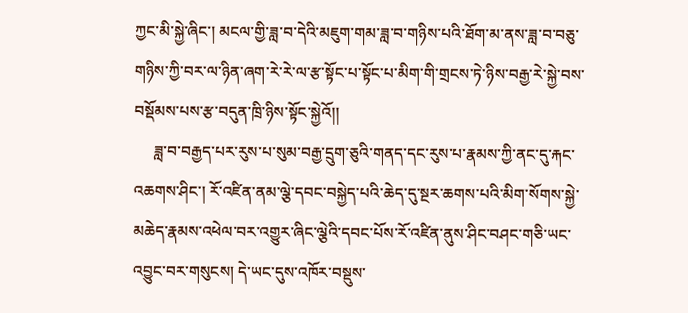ཀྱང་མི་སྐྱེ་ཞིང་། མངལ་གྱི་ཟླ་བ་དེའི་མཇུག་གམ་ཟླ་བ་གཉིས་པའི་ཐོག་མ་ནས་ཟླ་བ་བཅུ་གཉིས་ཀྱི་བར་ལ་ཉིན་ཞག་རེ་རེ་ལ་རྩ་སྟོང་པ་སྟོང་པ་མིག་གི་གྲངས་ཏེ་ཉིས་བརྒྱ་རེ་སྐྱེ་བས་བསྡོམས་པས་རྩ་བདུན་ཁྲི་ཉིས་སྟོང་སྐྱེའོ།།
     ཟླ་བ་བརྒྱད་པར་རུས་པ་སུམ་བརྒྱ་དྲུག་ཅུའི་གནད་དང་རུས་པ་རྣམས་ཀྱི་ནང་དུ་རྐང་འཆགས་ཤིང་། རོ་འཛིན་ནམ་ལྕེ་དབང་བསྐྱེད་པའི་ཆེད་དུ་སྔར་ཆགས་པའི་མིག་སོགས་སྐྱེ་མཆེད་རྣམས་འཕེལ་བར་འགྱུར་ཞིང་ལྕེའི་དབང་པོས་རོ་འཛིན་ནུས་ཤིང་བཤང་གཅི་ཡང་འབྱུང་བར་གསུངས། དེ་ཡང་དུས་འཁོར་བསྡུས་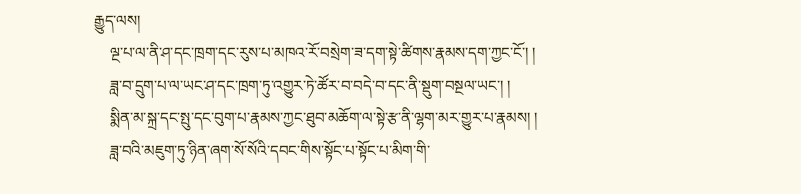རྒྱུད་ལས།
    ལྔ་པ་ལ་ནི་ཤ་དང་ཁྲག་དང་རུས་པ་མཁའ་རོ་བསྲེག་ཟ་དག་སྟེ་ཚིགས་རྣམས་དག་ཀྱང་ངོ་། །
    ཟླ་བ་དྲུག་པ་ལ་ཡང་ཤ་དང་ཁྲག་ཏུ་འགྱུར་ཏེ་ཚོར་བ་བདེ་བ་དང་ནི་སྡུག་བསྔལ་ཡང་། །
    སྨིན་མ་སྐྲ་དང་སྤུ་དང་བུག་པ་རྣམས་ཀྱང་ཐུབ་མཆོག་ལ་སྟེ་རྩ་ནི་ལྷག་མར་གྱུར་པ་རྣམས། །
    ཟླ་བའི་མཇུག་ཏུ་ཉིན་ཞག་སོ་སོའི་དབང་གིས་སྟོང་པ་སྟོང་པ་མིག་གི་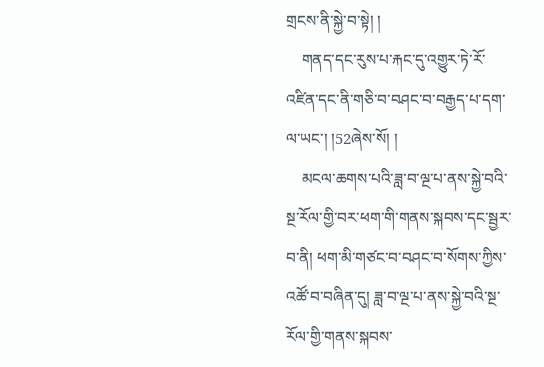གྲངས་ནི་སྐྱེ་བ་སྟེ། །
    གནད་དང་རུས་པ་རྐང་དུ་འགྱུར་ཏེ་རོ་འཛིན་དང་ནི་གཅི་བ་བཤང་བ་བརྒྱད་པ་དག་ལ་ཡང་། །52ཞེས་སོ། །
    མངལ་ཆགས་པའི་ཟླ་བ་ལྔ་པ་ནས་སྐྱེ་བའི་སྔ་རོལ་གྱི་བར་ཕག་གི་གནས་སྐབས་དང་སྦྱར་བ་ནི། ཕག་མི་གཙང་བ་བཤང་བ་སོགས་ཀྱིས་འཚོ་བ་བཞིན་དུ། ཟླ་བ་ལྔ་པ་ནས་སྐྱེ་བའི་སྔ་རོལ་གྱི་གནས་སྐབས་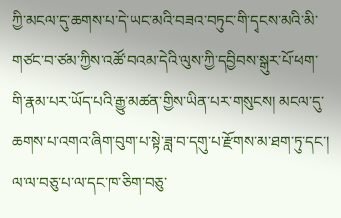ཀྱི་མངལ་དུ་ཆགས་པ་དེ་ཡང་མའི་བཟའ་བཏུང་གི་དྭངས་མའི་མི་གཙང་བ་ཙམ་ཀྱིས་འཚོ་བའམ་དེའི་ལུས་ཀྱི་དབྱིབས་སྒུར་པོ་ཕག་གི་རྣམ་པར་ཡོད་པའི་རྒྱུ་མཚན་གྱིས་ཡིན་པར་གསུངས། མངལ་དུ་ཆགས་པ་འགའ་ཞིག་བུག་པ་སྟེ་ཟླ་བ་དགུ་པ་རྫོགས་མ་ཐག་ཏུ་དང་། ལ་ལ་བཅུ་པ་ལ་དང་ཁ་ཅིག་བཅུ་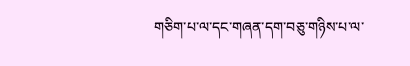གཅིག་པ་ལ་དང་གཞན་དག་བཅུ་གཉིས་པ་ལ་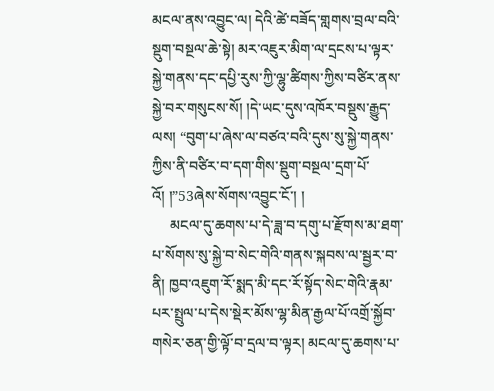མངལ་ནས་འབྱུང་ལ། དེའི་ཚེ་བཟོད་གླགས་བྲལ་བའི་སྡུག་བསྔལ་ཆེ་སྟེ། མར་འཇུར་མིག་ལ་དྲངས་པ་ལྟར་སྐྱེ་གནས་དང་དཔྱི་རུས་ཀྱི་ལྷུ་ཚིགས་ཀྱིས་བཙིར་ནས་སྐྱེ་བར་གསུངས་སོ། །དེ་ཡང་དུས་འཁོར་བསྡུས་རྒྱུད་ལས། “བུག་པ་ཞེས་ལ་བཙའ་བའི་དུས་སུ་སྐྱེ་གནས་ཀྱིས་ནི་བཙིར་བ་དག་གིས་སྡུག་བསྔལ་དྲག་པོ་འོ། །”53ཞེས་སོགས་འབྱུང་ངོ་། །
     མངལ་དུ་ཆགས་པ་དེ་ཟླ་བ་དགུ་པ་རྫོགས་མ་ཐག་པ་སོགས་སུ་སྐྱེ་བ་སེང་གེའི་གནས་སྐབས་ལ་སྦྱར་བ་ནི། ཁྱབ་འཇུག་རོ་སྨད་མི་དང་རོ་སྟོད་སེང་གེའི་རྣམ་པར་སྤྲུལ་པ་དེས་སྡེར་མོས་ལྷ་མིན་རྒྱལ་པོ་འགྲོ་སྐྱོབ་གསེར་ཅན་གྱི་ལྟོ་བ་དྲལ་བ་ལྟར། མངལ་དུ་ཆགས་པ་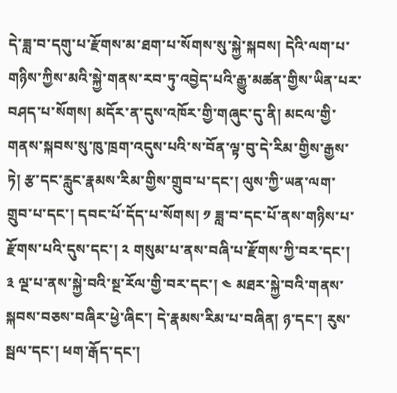དེ་ཟླ་བ་དགུ་པ་རྫོགས་མ་ཐག་པ་སོགས་སུ་སྐྱེ་སྐབས། དེའི་ལག་པ་གཉིས་ཀྱིས་མའི་སྐྱེ་གནས་རབ་ཏུ་འབྱེད་པའི་རྒྱུ་མཚན་གྱིས་ཡིན་པར་ བཤད་པ་སོགས། མདོར་ན་དུས་འཁོར་གྱི་གཞུང་དུ་ནི། མངལ་གྱི་གནས་སྐབས་སུ་ཁུ་ཁྲག་འདུས་པའི་ས་བོན་ལྟ་བུ་དེ་རིམ་གྱིས་རྒྱས་ཏེ། རྩ་དང་རླུང་རྣམས་རིམ་གྱིས་གྲུབ་པ་དང་། ལུས་ཀྱི་ཡན་ལག་གྲུབ་པ་དང་། དབང་པོ་དོད་པ་སོགས། ༡ ཟླ་བ་དང་པོ་ནས་གཉིས་པ་རྫོགས་པའི་དུས་དང་། ༢ གསུམ་པ་ནས་བཞི་པ་རྫོགས་ཀྱི་བར་དང་། ༣ ལྔ་པ་ནས་སྐྱེ་བའི་སྔ་རོལ་གྱི་བར་དང་། ༤ མཐར་སྐྱེ་བའི་གནས་སྐབས་བཅས་བཞིར་ཕྱེ་ཞིང་། དེ་རྣམས་རིམ་པ་བཞིན། ཉ་དང་། རུས་སྦལ་དང་། ཕག་རྒོད་དང་།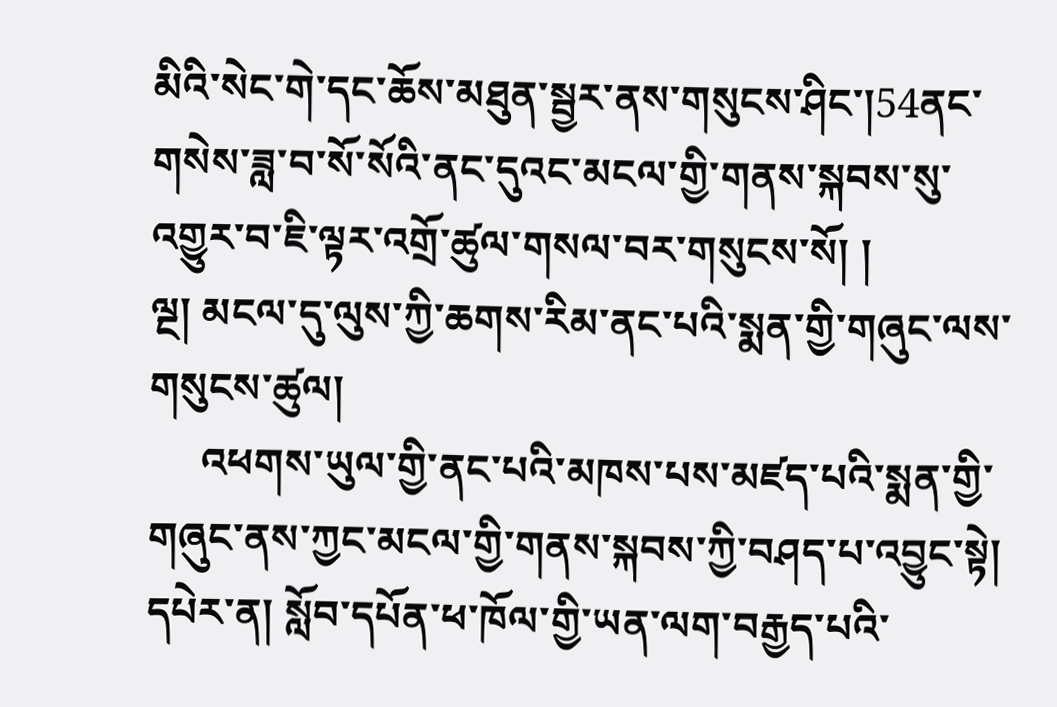མིའི་སེང་གེ་དང་ཆོས་མཐུན་སྦྱར་ནས་གསུངས་ཤིང་།54ནང་གསེས་ཟླ་བ་སོ་སོའི་ནང་དུའང་མངལ་གྱི་གནས་སྐབས་སུ་འགྱུར་བ་ཇི་ལྟར་འགྲོ་ཚུལ་གསལ་བར་གསུངས་སོ། །
ལྔ། མངལ་དུ་ལུས་ཀྱི་ཆགས་རིམ་ནང་པའི་སྨན་གྱི་གཞུང་ལས་གསུངས་ཚུལ།
     འཕགས་ཡུལ་གྱི་ནང་པའི་མཁས་པས་མཛད་པའི་སྨན་གྱི་གཞུང་ནས་ཀྱང་མངལ་གྱི་གནས་སྐབས་ཀྱི་བཤད་པ་འབྱུང་སྟེ། དཔེར་ན། སློབ་དཔོན་ཕ་ཁོལ་གྱི་ཡན་ལག་བརྒྱད་པའི་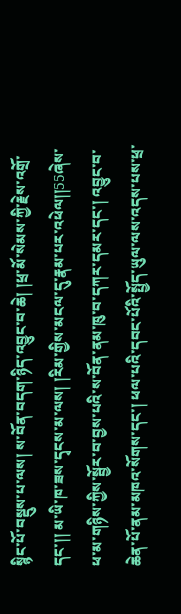སྙིང་པོ་བསྡུས་པ་ལས། ས་བོན་བདག་ཉིད་འབྱུང་བ་ཆེ། །ཕྲ་མོ་སེམས་ཀྱི་རྗེས་འགྲོ་དང་།། མ་ཡི་ཁ་ཟས་དྭངས་མ་ལས། །རིམ་གྱིས་མངལ་དུ་རྣམ་པར་འཕེལ།།55ཞེས་ཕ་མ་གཉིས་ཀྱིས་སྦྱོར་བ་བྱས་པའི་ས་བོན་ནམ་ཁུ་བ་དཀར་དམར་དང་། འབྱུང་བ་ཆེན་པོ་ནམ་མཁའ་སོགས་དང་། ཕལ་པའི་དབང་པོའི་སྤྱོད་ཡུལ་ལས་འདས་པས་ཕྲ་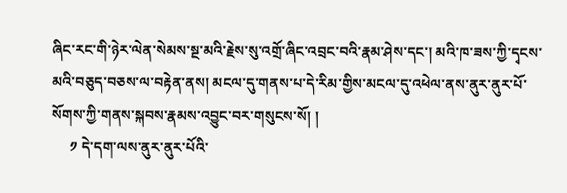ཞིང་རང་གི་ཉེར་ལེན་སེམས་སྔ་མའི་རྗེས་སུ་འགྲོ་ཞིང་འབྲང་བའི་རྣམ་ཤེས་དང་། མའི་ཁ་ཟས་ཀྱི་དྭངས་མའི་བཅུད་བཅས་ལ་བརྟེན་ནས། མངལ་དུ་གནས་པ་དེ་རིམ་གྱིས་མངལ་དུ་འཕེལ་ནས་ནུར་ནུར་པོ་སོགས་ཀྱི་གནས་སྐབས་རྣམས་འབྱུང་བར་གསུངས་སོ། །
     ༡ དེ་དག་ལས་ནུར་ནུར་པོའི་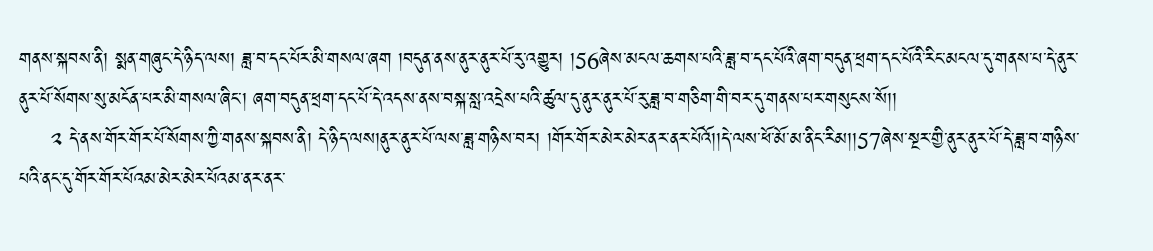གནས་སྐབས་ནི། སྨན་གཞུང་དེ་ཉིད་ལས། ཟླ་བ་དང་པོར་མི་གསལ་ཞག །བདུན་ནས་ནུར་ནུར་པོ་རུ་འགྱུར། །56ཞེས་མངལ་ཆགས་པའི་ཟླ་བ་དང་པོའི་ཞག་བདུན་ཕྲག་དང་པོའི་རིང་མངལ་དུ་གནས་པ་དེ་ནུར་ནུར་པོ་སོགས་སུ་མངོན་པར་མི་གསལ་ཞིང་། ཞག་བདུན་ཕྲག་དང་པོ་དེ་འདས་ནས་བསྐ་སླ་འདྲེས་པའི་ཚུལ་དུ་ནུར་ནུར་པོ་རུ་ཟླ་བ་གཅིག་གི་བར་དུ་གནས་པར་གསུངས་སོ།།
     ༢ དེ་ནས་གོར་གོར་པོ་སོགས་ཀྱི་གནས་སྐབས་ནི། དེ་ཉིད་ལས།ནུར་ནུར་པོ་ལས་ཟླ་གཉིས་བར། །གོར་གོར་མེར་མེར་ནར་ནར་པོའོ།།དེ་ལས་ཕོ་མོ་མ་ནིང་རིམ།།57ཞེས་སྔར་གྱི་ནུར་ནུར་པོ་དེ་ཟླ་བ་གཉིས་པའི་ནང་དུ་གོར་གོར་པོའམ་མེར་མེར་པོའམ་ནར་ནར་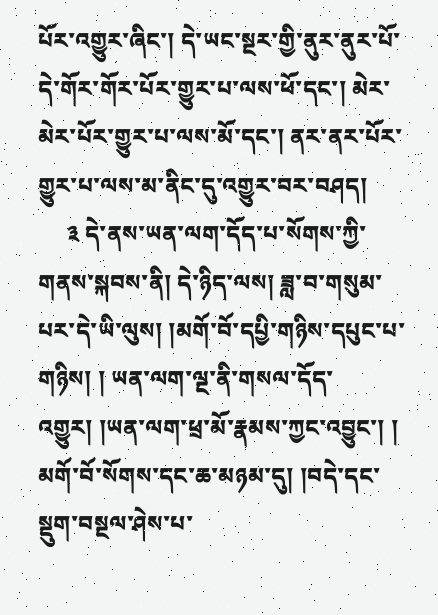པོར་འགྱུར་ཞིང་། དེ་ཡང་སྔར་གྱི་ནུར་ནུར་པོ་དེ་གོར་གོར་པོར་གྱུར་པ་ལས་ཕོ་དང་། མེར་མེར་པོར་གྱུར་པ་ལས་མོ་དང་། ནར་ནར་པོར་གྱུར་པ་ལས་མ་ནིང་དུ་འགྱུར་བར་བཤད།
     ༣ དེ་ནས་ཡན་ལག་དོད་པ་སོགས་ཀྱི་གནས་སྐབས་ནི། དེ་ཉིད་ལས། ཟླ་བ་གསུམ་པར་དེ་ཡི་ལུས། །མགོ་བོ་དཔྱི་གཉིས་དཔུང་པ་གཉིས། ། ཡན་ལག་ལྔ་ནི་གསལ་དོད་འགྱུར། །ཡན་ལག་ཕྲ་མོ་རྣམས་ཀྱང་འབྱུང་། ། མགོ་བོ་སོགས་དང་ཆ་མཉམ་དུ། །བདེ་དང་སྡུག་བསྔལ་ཤེས་པ་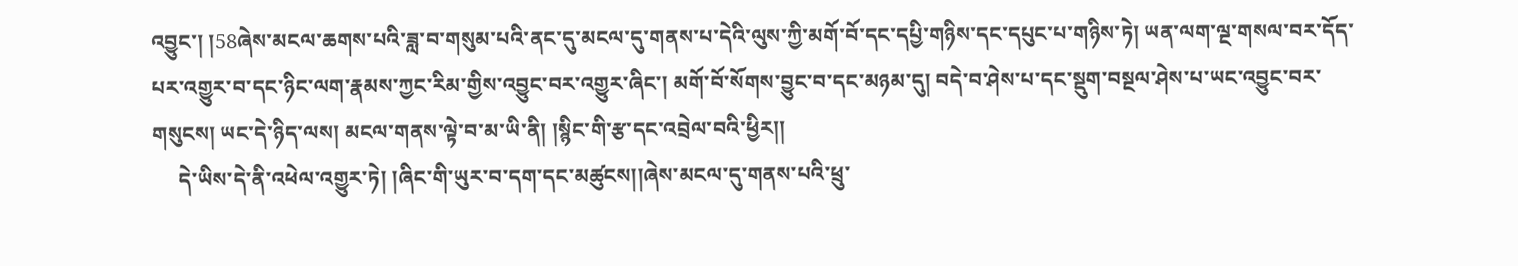འབྱུང་། །58ཞེས་མངལ་ཆགས་པའི་ཟླ་བ་གསུམ་པའི་ནང་དུ་མངལ་དུ་གནས་པ་དེའི་ལུས་ཀྱི་མགོ་བོ་དང་དཔྱི་གཉིས་དང་དཔུང་པ་གཉིས་ཏེ། ཡན་ལག་ལྔ་གསལ་བར་དོད་པར་འགྱུར་བ་དང་ཉིང་ལག་རྣམས་ཀྱང་རིམ་གྱིས་འབྱུང་བར་འགྱུར་ཞིང་། མགོ་བོ་སོགས་བྱུང་བ་དང་མཉམ་དུ། བདེ་བ་ཤེས་པ་དང་སྡུག་བསྔལ་ཤེས་པ་ཡང་འབྱུང་བར་གསུངས། ཡང་དེ་ཉིད་ལས། མངལ་གནས་ལྟེ་བ་མ་ཡི་ནི། །སྙིང་གི་རྩ་དང་འབྲེལ་བའི་ཕྱིར།།
     དེ་ཡིས་དེ་ནི་འཕེལ་འགྱུར་ཏེ། །ཞིང་གི་ཡུར་བ་དག་དང་མཚུངས།།ཞེས་མངལ་དུ་གནས་པའི་ཕྲུ་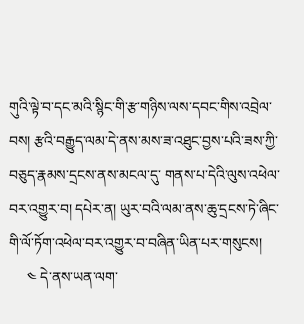གུའི་ལྟེ་བ་དང་མའི་སྙིང་གི་རྩ་གཉིས་ལས་དབང་གིས་འབྲེལ་བས། རྩའི་བརྒྱུད་ལམ་དེ་ནས་མས་ཟ་འཐུང་བྱས་པའི་ཟས་ཀྱི་བཅུད་རྣམས་དྲངས་ནས་མངལ་དུ་ གནས་པ་དེའི་ལུས་འཕེལ་བར་འགྱུར་བ། དཔེར་ན། ཡུར་བའི་ལམ་ནས་ཆུ་དྲངས་ཏེ་ཞིང་གི་ལོ་ཏོག་འཕེལ་བར་འགྱུར་བ་བཞིན་ཡིན་པར་གསུངས།
     ༤ དེ་ནས་ཡན་ལག་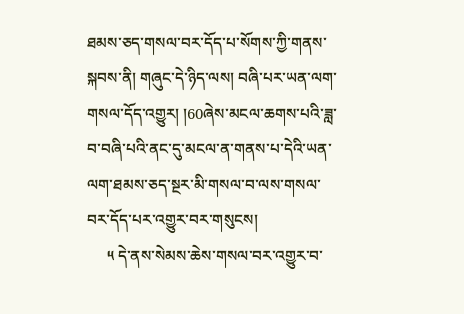ཐམས་ཅད་གསལ་བར་དོད་པ་སོགས་ཀྱི་གནས་སྐབས་ནི། གཞུང་དེ་ཉིད་ལས། བཞི་པར་ཡན་ལག་གསལ་དོད་འགྱུར། །60ཞེས་མངལ་ཆགས་པའི་ཟླ་བ་བཞི་པའི་ནང་དུ་མངལ་ན་གནས་པ་དེའི་ཡན་ལག་ཐམས་ཅད་སྔར་མི་གསལ་བ་ལས་གསལ་བར་དོད་པར་འགྱུར་བར་གསུངས།
     ༥ དེ་ནས་སེམས་ཆེས་གསལ་བར་འགྱུར་བ་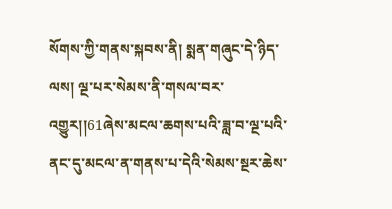སོགས་ཀྱི་གནས་སྐབས་ནི། སྨན་གཞུང་དེ་ཉིད་ལས། ལྔ་པར་སེམས་ནི་གསལ་བར་འགྱུར།།61ཞེས་མངལ་ཆགས་པའི་ཟླ་བ་ལྔ་པའི་ནང་དུ་མངལ་ན་གནས་པ་དེའི་སེམས་སྔར་ཆེས་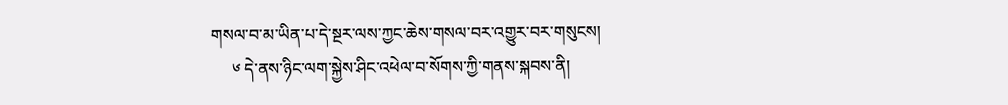གསལ་བ་མ་ཡིན་པ་དེ་སྔར་ལས་ཀྱང་ཆེས་གསལ་བར་འགྱུར་བར་གསུངས།
     ༦ དེ་ནས་ཉིང་ལག་སྐྱེས་ཤིང་འཕེལ་བ་སོགས་ཀྱི་གནས་སྐབས་ནི།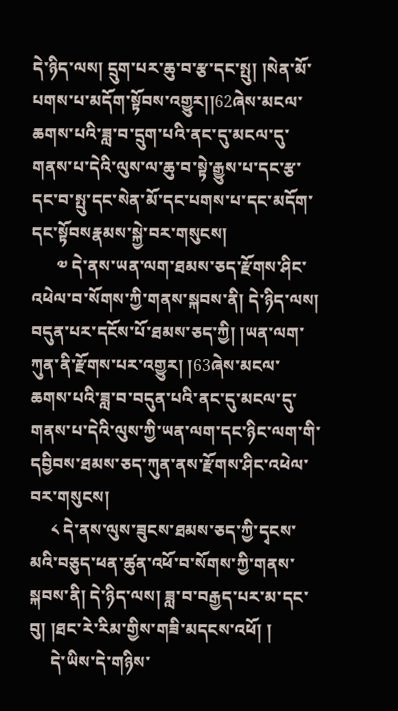དེ་ཉིད་ལས། དྲུག་པར་ཆུ་བ་རྩ་དང་སྤུ། །སེན་མོ་པགས་པ་མདོག་སྟོབས་འགྱུར།།62ཞེས་མངལ་ཆགས་པའི་ཟླ་བ་དྲུག་པའི་ནང་དུ་མངལ་དུ་གནས་པ་དེའི་ལུས་ལ་ཆུ་བ་སྟེ་རྒྱུས་པ་དང་རྩ་དང་བ་སྤུ་དང་སེན་མོ་དང་པགས་པ་དང་མདོག་དང་སྟོབསརྣམས་སྐྱེ་བར་གསུངས།
      ༧ དེ་ནས་ཡན་ལག་ཐམས་ཅད་རྫོགས་ཤིང་འཕེལ་བ་སོགས་ཀྱི་གནས་སྐབས་ནི། དེ་ཉིད་ལས། བདུན་པར་དངོས་པོ་ཐམས་ཅད་ཀྱི། །ཡན་ལག་ཀུན་ནི་རྫོགས་པར་འགྱུར། །63ཞེས་མངལ་ཆགས་པའི་ཟླ་བ་བདུན་པའི་ནང་དུ་མངལ་དུ་གནས་པ་དེའི་ལུས་ཀྱི་ཡན་ལག་དང་ཉིང་ལག་གི་དབྱིབས་ཐམས་ཅད་ཀུན་ནས་རྫོགས་ཤིང་འཕེལ་བར་གསུངས།
     ༨ དེ་ནས་ལུས་ཟུངས་ཐམས་ཅད་ཀྱི་དྭངས་མའི་བཅུད་ཕན་ཚུན་འཕོ་བ་སོགས་ཀྱི་གནས་སྐབས་ནི། དེ་ཉིད་ལས། ཟླ་བ་བརྒྱད་པར་མ་དང་བུ། །ཐང་རེ་རིམ་གྱིས་གཟི་མདངས་འཕོ། །
     དེ་ཡིས་དེ་གཉིས་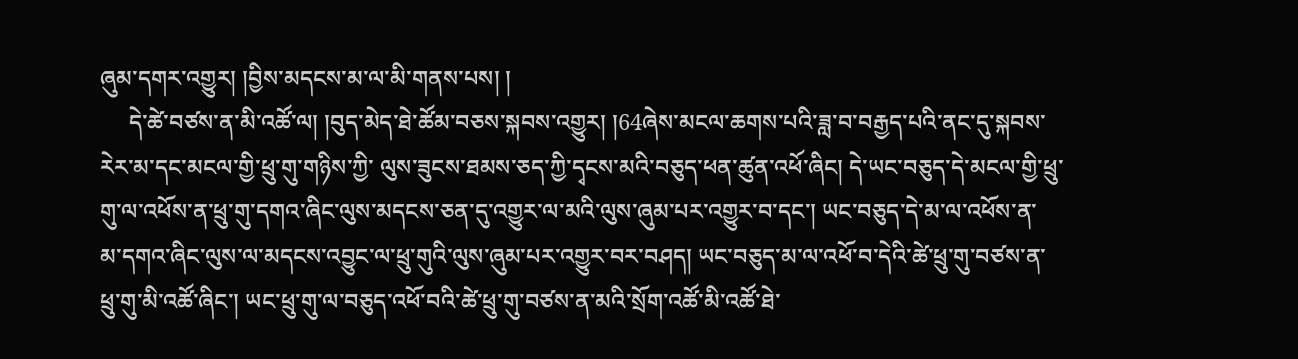ཞུམ་དགར་འགྱུར། །བྱིས་མདངས་མ་ལ་མི་གནས་པས། །
     དེ་ཚེ་བཙས་ན་མི་འཚོ་ལ། །བུད་མེད་ཐེ་ཚོམ་བཅས་སྐབས་འགྱུར། །64ཞེས་མངལ་ཆགས་པའི་ཟླ་བ་བརྒྱད་པའི་ནང་དུ་སྐབས་རེར་མ་དང་མངལ་གྱི་ཕྲུ་གུ་གཉིས་ཀྱི་ ལུས་ཟུངས་ཐམས་ཅད་ཀྱི་དྭངས་མའི་བཅུད་ཕན་ཚུན་འཕོ་ཞིང། དེ་ཡང་བཅུད་དེ་མངལ་གྱི་ཕྲུ་གུ་ལ་འཕོས་ན་ཕྲུ་གུ་དགའ་ཞིང་ལུས་མདངས་ཅན་དུ་འགྱུར་ལ་མའི་ལུས་ཞུམ་པར་འགྱུར་བ་དང་། ཡང་བཅུད་དེ་མ་ལ་འཕོས་ན་མ་དགའ་ཞིང་ལུས་ལ་མདངས་འབྱུང་ལ་ཕྲུ་གུའི་ལུས་ཞུམ་པར་འགྱུར་བར་བཤད། ཡང་བཅུད་མ་ལ་འཕོ་བ་དེའི་ཚེ་ཕྲུ་གུ་བཙས་ན་ཕྲུ་གུ་མི་འཚོ་ཞིང་། ཡང་ཕྲུ་གུ་ལ་བཅུད་འཕོ་བའི་ཚེ་ཕྲུ་གུ་བཙས་ན་མའི་སྲོག་འཚོ་མི་འཚོ་ཐེ་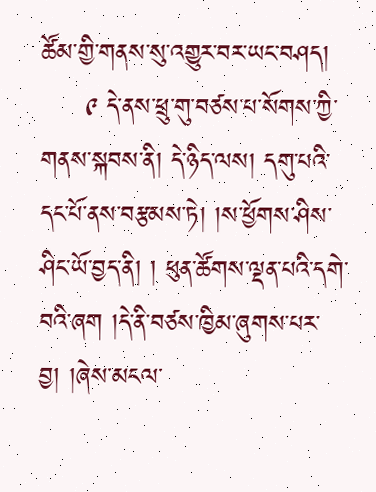ཚོམ་གྱི་གནས་སུ་འགྱུར་བར་ཡང་བཤད།
     ༩ དེ་ནས་ཕྲུ་གུ་བཙས་པ་སོགས་ཀྱི་གནས་སྐབས་ནི། དེ་ཉིད་ལས། དགུ་པའི་དང་པོ་ནས་བརྩམས་ཏེ། །ས་ཕྱོགས་ཤིས་ཤིང་ཡོ་བྱད་ནི། ། ཕུན་ཚོགས་ལྡན་པའི་དགེ་བའི་ཞག །དེ་ནི་བཙས་ཁྱིམ་ཞུགས་པར་བྱ། །ཞེས་མངལ་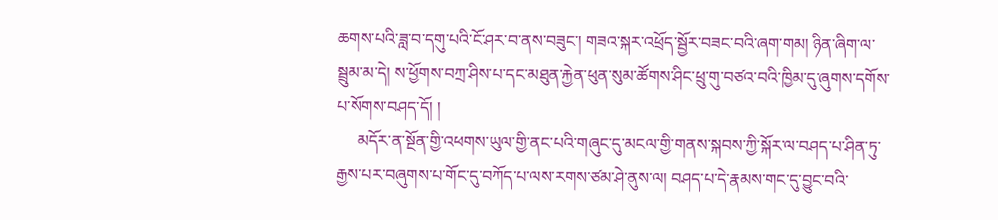ཆགས་པའི་ཟླ་བ་དགུ་པའི་ངོ་ཤར་བ་ནས་བཟུང་། གཟའ་སྐར་འཕྲོད་སྦྱོར་བཟང་བའི་ཞག་གམ། ཉིན་ཞིག་ལ་སྦྲུམ་མ་དེ། ས་ཕྱོགས་བཀྲ་ཤིས་པ་དང་མཐུན་རྐྱེན་ཕུན་སུམ་ཚོགས་ཤིང་ཕྲུ་གུ་བཙའ་བའི་ཁྱིམ་དུ་ཞུགས་དགོས་པ་སོགས་བཤད་དོ། །
     མདོར་ན་སྔོན་གྱི་འཕགས་ཡུལ་གྱི་ནང་པའི་གཞུང་དུ་མངལ་གྱི་གནས་སྐབས་ཀྱི་སྐོར་ལ་བཤད་པ་ཤིན་ཏུ་རྒྱས་པར་བཞུགས་པ་གོང་དུ་བཀོད་པ་ལས་རགས་ཙམ་ཤེ་ནུས་ལ། བཤད་པ་དེ་རྣམས་གང་དུ་བྱུང་བའི་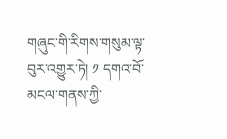གཞུང་གི་རིགས་གསུམ་ལྟ་བུར་འགྱུར་ཏེ། ༡ དགའ་བོ་མངལ་གནས་ཀྱི་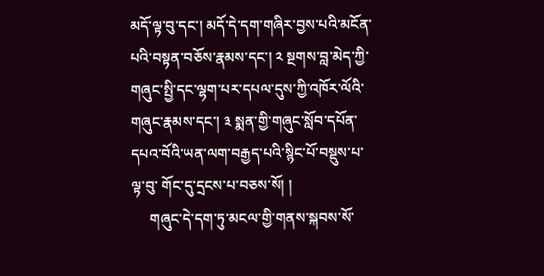མདོ་ལྟ་བུ་དང་། མདོ་དེ་དག་གཞིར་བྱས་པའི་མངོན་པའི་བསྟན་བཅོས་རྣམས་དང་། ༢ སྔགས་བླ་མེད་ཀྱི་གཞུང་སྤྱི་དང་ལྷག་པར་དཔལ་དུས་ཀྱི་འཁོར་ལོའི་གཞུང་རྣམས་དང་། ༣ སྨན་གྱི་གཞུང་སློབ་དཔོན་དཔའ་བོའི་ཡན་ལག་བརྒྱད་པའི་སྙིང་པོ་བསྡུས་པ་ལྟ་བུ་ གོང་དུ་དྲངས་པ་བཅས་སོ། །
     གཞུང་དེ་དག་ཏུ་མངལ་གྱི་གནས་སྐབས་སོ་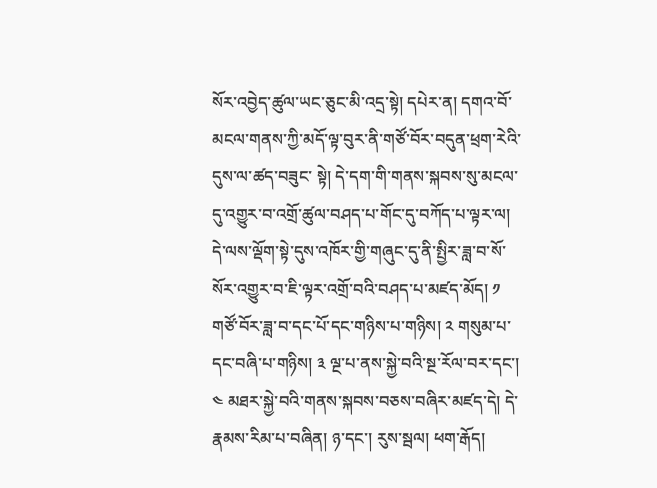སོར་འབྱེད་ཚུལ་ཡང་ཅུང་མི་འདྲ་སྟེ། དཔེར་ན། དགའ་བོ་མངལ་གནས་ཀྱི་མདོ་ལྟ་བུར་ནི་གཙོ་བོར་བདུན་ཕྲག་རེའི་དུས་ལ་ཚད་བཟུང་ སྟེ། དེ་དག་གི་གནས་སྐབས་སུ་མངལ་དུ་འགྱུར་བ་འགྲོ་ཚུལ་བཤད་པ་གོང་དུ་བཀོད་པ་ལྟར་ལ། དེ་ལས་ལྡོག་སྟེ་དུས་འཁོར་གྱི་གཞུང་དུ་ནི་སྤྱིར་ཟླ་བ་སོ་སོར་འགྱུར་བ་ཇི་ལྟར་འགྲོ་བའི་བཤད་པ་མཛད་མོད། ༡ གཙོ་བོར་ཟླ་བ་དང་པོ་དང་གཉིས་པ་གཉིས། ༢ གསུམ་པ་དང་བཞི་པ་གཉིས། ༣ ལྔ་པ་ནས་སྐྱེ་བའི་སྔ་རོལ་བར་དང་། ༤ མཐར་སྐྱེ་བའི་གནས་སྐབས་བཅས་བཞིར་མཛད་དེ། དེ་རྣམས་རིམ་པ་བཞིན། ཉ་དང་། རུས་སྦལ། ཕག་རྒོད།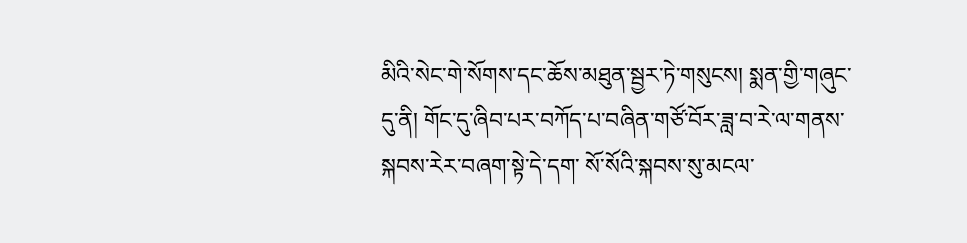མིའི་སེང་གེ་སོགས་དང་ཆོས་མཐུན་སྦྱར་ཏེ་གསུངས། སྨན་གྱི་གཞུང་དུ་ནི། གོང་དུ་ཞིབ་པར་བཀོད་པ་བཞིན་གཙོ་བོར་ཟླ་བ་རེ་ལ་གནས་སྐབས་རེར་བཞག་སྟེ་དེ་དག་ སོ་སོའི་སྐབས་སུ་མངལ་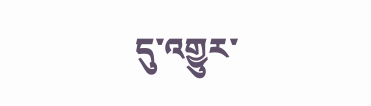དུ་འགྱུར་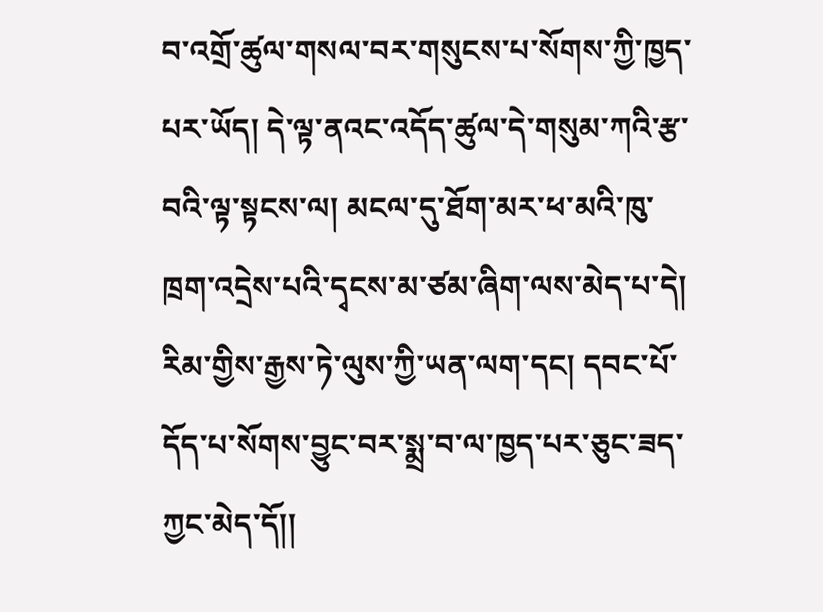བ་འགྲོ་ཚུལ་གསལ་བར་གསུངས་པ་སོགས་ཀྱི་ཁྱད་པར་ཡོད། དེ་ལྟ་ནའང་འདོད་ཚུལ་དེ་གསུམ་ཀའི་རྩ་བའི་ལྟ་སྟངས་ལ། མངལ་དུ་ཐོག་མར་ཕ་མའི་ཁུ་ཁྲག་འདྲེས་པའི་དྭངས་མ་ཙམ་ཞིག་ལས་མེད་པ་དེ། རིམ་གྱིས་རྒྱས་ཏེ་ལུས་ཀྱི་ཡན་ལག་དང། དབང་པོ་དོད་པ་སོགས་བྱུང་བར་སྨྲ་བ་ལ་ཁྱད་པར་ཅུང་ཟད་ཀྱང་མེད་དོ།།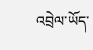འབྲེལ་ཡོད་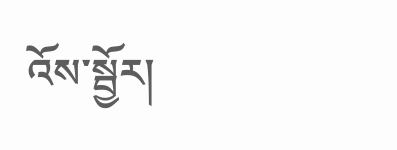འོས་སྦྱོར།